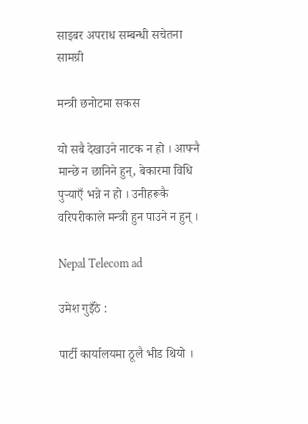साइबर अपराध सम्बन्धी सचेतना सामग्री

मन्त्री छनोटमा सकस

यो सबै देखाउने नाटक न हो । आफ्नै मान्छे न छानिने हुन्, बेकारमा विधि पुर्‍याएँ भन्ने न हो । उनीहरूकै वरिपरीकाले मन्त्री हुन पाउने न हुन् ।

Nepal Telecom ad

उमेश गुइँठे :

पार्टी कार्यालयमा ठूलै भीड थियो ।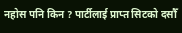नहोस पनि किन ? पार्टीलाई प्राप्त सिटको दसौँ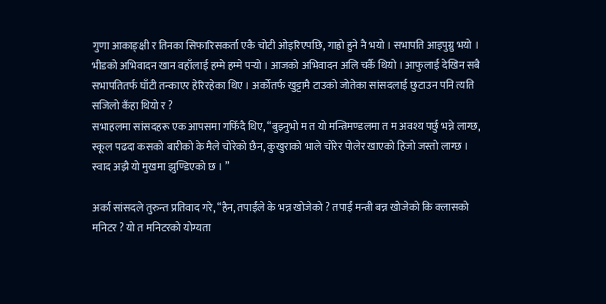गुणा आकाङ्क्षी र तिनका सिफारिसकर्ता एकै चोटी ओइरिएपछि, गाह्रो हुने नै भयो । सभापति आइपुग्नु भयो । भीडको अभिवादन खान वहाँलाई हम्मे हम्मे पर्‍यो । आजको अभिवादन अलि चर्कै थियो । आफुलाई देखिन सबै सभापतितर्फ घाँटी तन्काएर हेरिरहेका थिए । अर्कोतर्फ खुट्टामै टाउको जोतेका सांसदलाई छुटाउन पनि त्यति सजिलो कँहा थियो र ?
सभाहलमा सांसदहरू एक आपसमा गफिँदै थिए, “बुझ्नुभो म त यो मन्त्रिमण्डलमा त म अवश्य पर्छु भन्ने लाग्छ, स्कूल पढदा कसको बारीको के मैले चोरेको छैन, कुखुराको भाले चोरेर पोलेर खाएको हिजो जस्तो लाग्छ । स्वाद अझै यो मुखमा झुण्डिएको छ । ”

अर्का सांसदले तुरुन्त प्रतिवाद गरे, “हैन, तपाईंले के भन्न खोजेको ? तपाईं मन्त्री बन्न खोजेको कि क्लासको मनिटर ? यो त मनिटरको योग्यता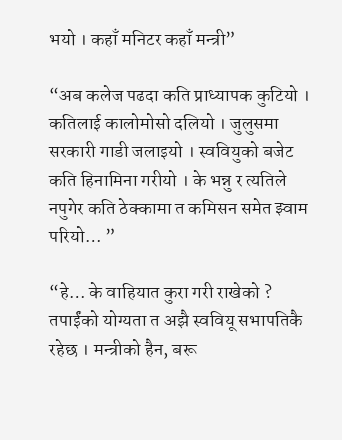भयो । कहाँ मनिटर कहाँ मन्त्री”

“अब कलेज पढदा कति प्राध्यापक कुटियो । कतिलाई कालोमोसो दलियो । जुलुसमा सरकारी गाडी जलाइयो । स्ववियुको बजेट कति हिनामिना गरीयो । के भन्नु र त्यतिले नपुगेर कति ठेक्कामा त कमिसन समेत झ्वाम परियो… ”

“हे… के वाहियात कुरा गरी राखेको ? तपाईंको योग्यता त अझै स्ववियू सभापतिकै रहेछ । मन्त्रीको हैन, बरू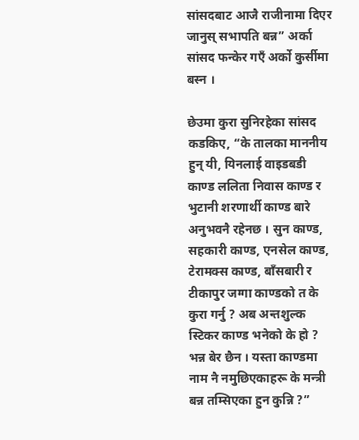सांसदबाट आजै राजीनामा दिएर जानुस् सभापति बन्न” अर्का सांसद फन्केर गएँ अर्को कुर्सीमा बस्न ।

छेउमा कुरा सुनिरहेका सांसद कडकिए, “के तालका माननीय हुन् यी, यिनलाई वाइडबडी काण्ड ललिता निवास काण्ड र भुटानी शरणार्थी काण्ड बारे अनुभवनै रहेनछ । सुन काण्ड, सहकारी काण्ड, एनसेल काण्ड, टेरामक्स काण्ड, बाँसबारी र टीकापुर जग्गा काण्डको त के कुरा गर्नु ? अब अन्तशुल्क स्टिकर काण्ड भनेको के हो ? भन्न बेर छैन । यस्ता काण्डमा नाम नै नमुछिएकाहरू के मन्त्री बन्न तम्सिएका हुन कुन्नि ?”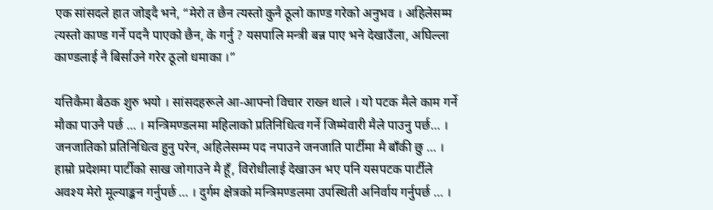एक सांसदले हात जोड्दै भने, “मेरो त छैन त्यस्तो कुनै ठूलो काण्ड गरेको अनुभव । अहिलेसम्म त्यस्तो काण्ड गर्ने पदनै पाएको छैन, के गर्नु ? यसपालि मन्त्री बन्न पाए भने देखाउँला, अघिल्ला काण्डलाई नै बिर्साउने गरेर ठूलो धमाका ।”

यत्तिकैमा बैठक शुरु भयो । सांसदहरूले आ-आफ्नो विचार राख्न थाले । यो पटक मैले काम गर्ने मौका पाउनै पर्छ … । मन्त्रिमण्डलमा महिलाको प्रतिनिधित्व गर्ने जिम्मेवारी मैले पाउनु पर्छ… । जनजातिको प्रतिनिधित्व हुनु परेन, अहिलेसम्म पद नपाउने जनजाति पार्टीमा मै बाँकी छु … । हाम्रो प्रदेशमा पार्टीको साख जोगाउने मै हूँ, विरोधीलाई देखाउन भए पनि यसपटक पार्टीले अवश्य मेरो मूल्याङ्कन गर्नुपर्छ … । दुर्गम क्षेत्रको मन्त्रिमण्डलमा उपस्थिती अनिर्वाय गर्नुपर्छ … ।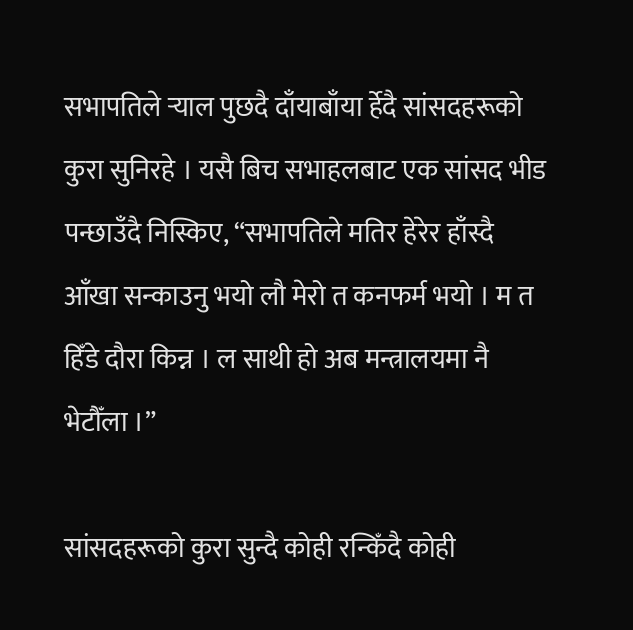सभापतिले र्‍याल पुछदै दाँयाबाँया र्हेदै सांसदहरूको कुरा सुनिरहे । यसै बिच सभाहलबाट एक सांसद भीड पन्छाउँदै निस्किए, “सभापतिले मतिर हेरेर हाँस्दै आँखा सन्काउनु भयो लौ मेरो त कनफर्म भयो । म त हिँडे दौरा किन्न । ल साथी हो अब मन्त्रालयमा नै भेटौँला ।”

सांसदहरूको कुरा सुन्दै कोही रन्किँदै कोही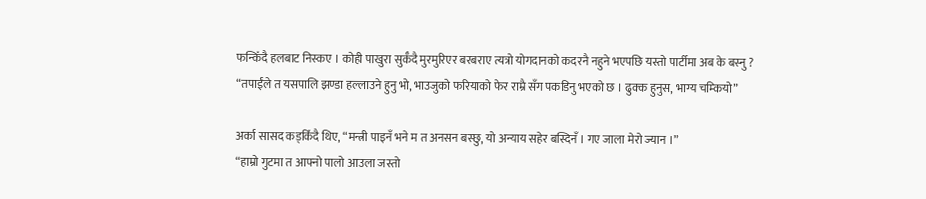फन्किँदै हलबाट निस्कए । कोही पाखुरा सुर्कँदै मुरमुरिएर बरबराए त्यत्रो योगदानको कदरनै नहुने भएपछि यस्तो पार्टीमा अब के बस्नु ?
“तपाईंले त यसपालि झण्डा हल्लाउने हुनु भो, भाउजुको फरियाको फेर राम्रै सँग पकडिनु भएको छ । ढुक्क हुनुस, भाग्य चम्कियो”

अर्का सासद कड्किँदै थिए, “मन्त्री पाइनँ भने म त अनसन बस्छु, यो अन्याय सहेर बस्दिनँ । गए जाला मेरो ज्यान ।”
“हाम्रो गुटमा त आफ्नो पालो आउला जस्तो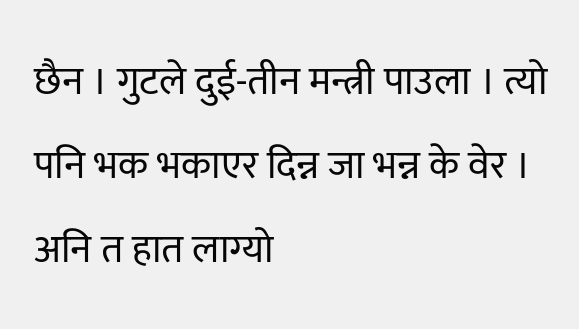छैन । गुटले दुई-तीन मन्त्री पाउला । त्यो पनि भक भकाएर दिन्न जा भन्न के वेर । अनि त हात लाग्यो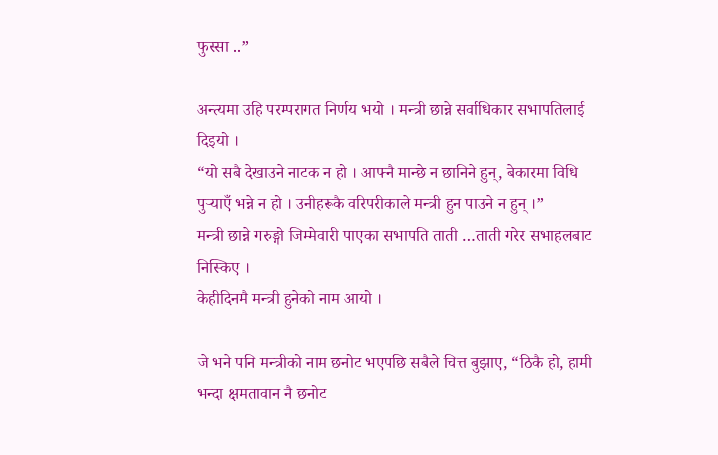फुस्सा ..”

अन्त्यमा उहि परम्परागत निर्णय भयो । मन्त्री छान्ने सर्वाधिकार सभापतिलाई दिइयो ।
“यो सबै देखाउने नाटक न हो । आफ्नै मान्छे न छानिने हुन्, बेकारमा विधि पुर्‍याएँ भन्ने न हो । उनीहरूकै वरिपरीकाले मन्त्री हुन पाउने न हुन् ।”
मन्त्री छान्ने गरुङ्गो जिम्मेवारी पाएका सभापति ताती …ताती गरेर सभाहलबाट निस्किए ।
केहीदिनमै मन्त्री हुनेको नाम आयो ।

जे भने पनि मन्त्रीको नाम छनोट भएपछि सबैले चित्त बुझाए, “ठिकै हो, हामी भन्दा क्षमतावान नै छनोट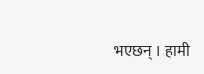भएछन् । हामी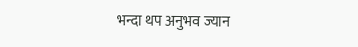भन्दा थप अनुभव ज्यान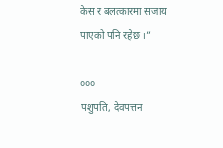केस र बलत्कारमा सजाय पाएको पनि रहेछ ।”

०००
पशुपति, देवपत्तन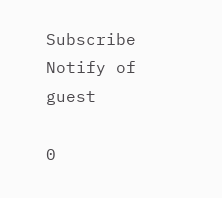Subscribe
Notify of
guest

0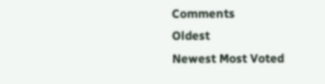Comments
Oldest
Newest Most Voted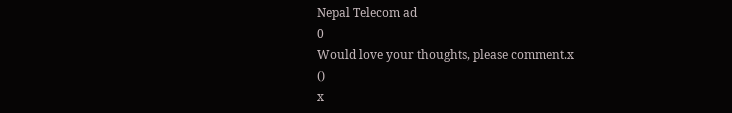Nepal Telecom ad
0
Would love your thoughts, please comment.x
()
x